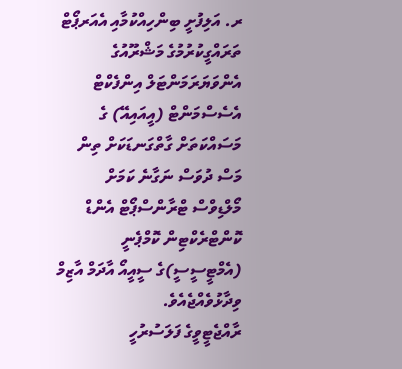ރ. އަލިފުށީ ބިންހިއްކުމާއި އެއަރޕޯޓް ތަރައްގީކުރުމުގެ މަޝްރޫއުގެ އެންވަޔަރަމަންޓަލް އިންފެކްޓް އެސެސްމަންޓް (އީއައިއޭ) ގެ މަސައްކަތަށް ގާތްގަނޑަކަށް ތިން މަސް ދުވަސް ނަގާނެ ކަމަށް މޯލްޑިވްސް ޓްރާންސްޕޯޓް އެންޑް ކޮންޓްރެކްޓިން ކޮމްޕެނީ (އެމްޓީސީސީ)ގެ ސީއީއޯ އާދަމް އާޒިމް ވިދާޅުވެއްޖެއެވެ.
ރާއްޖެޓީވީގެ ފަލަސުރުހީ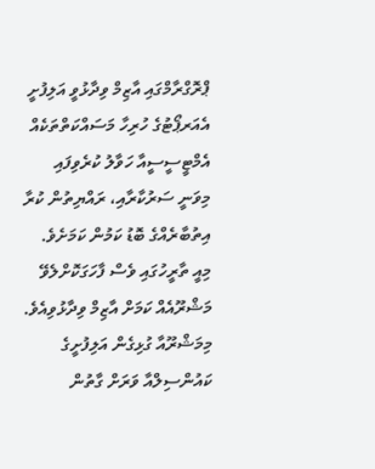ޕްރޮގްރާމްގައި އާޒިމް ވިދާޅުވީ އަލިފުށީ އެއަރޕޯޓުގެ ހުރިހާ މަސައްކަތްތަކެއް އެމްޓީސީސީއާ ހަވާލު ކުރެވިފައި މިވަނީ ސަރުކާރާއި، ރައްޔިތުން ކުރާ އިތުބާރެއްގެ ބޮޑު ކަމުން ކަމަށެވެ. މިއީ ތާރީހުގައި ވެސް ފާހަގަކޮށްލެވޭ މަޝްރޫއެއް ކަމަށް އާޒިމް ވިދާޅުވިއެވެ.
މިމަޝްރޫއާ ގުޅިގެން އަލިފުށީގެ ކައުންސިލްއާ ވަރަށް ގާތުން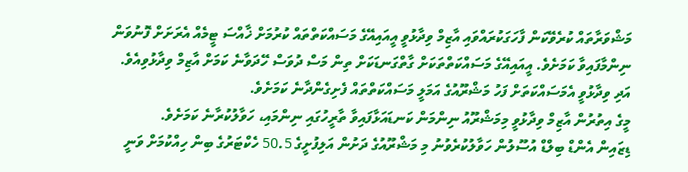މަޝްވަރާތައް ކުރެވޭކަން ފާހަގަކުރައްވައި އާޒިމް ވިދާޅުވީ އީއައިއޭގެ މަސައްކަތްތައް ކުރުމަށް ޚާއްސަ ޓީމެއް އެރަށަށް ފޮނުވަން ނިންމާފައިވާ ކަމަށެވެ. އީއައިއޭގެ މަސައްކަތްތަކަށް ގާތްގަނޑަކަށް ތިން މަސް ދުވަސް ހޭދަވާނެ ކަމަށް އާޒިމް ވިދާޅުވިއެވެ. އަދި ވިދާޅުވީ އެމަސައްކަތަށް ފަހު މަޝްރޫއުގެ އަމަލީ މަސައްކަތްތައް ފެށިގެންދާނެ ކަމަށެވެ.
މީގެ އިތުރުން އާޒިމް ވިދާޅުވީ މިމަޝްރޫއު ނިންމަން ކަނޑައަޅާފައިވާ ތާރީހުގައި ނިންމައި، ހަވާލުކުރާނެ ކަމަށެވެ.
ޑިޒައިން އެންޑް ބިލްޑް އުސޫލުން ހަވާލުކުރެވުނު މި މަޝްރޫއުގެ ދަށުން އަލިފުށީގެ 50.5 ހެކްޓަރުގެ ބިން ހިއްކުމަށް ވަނީ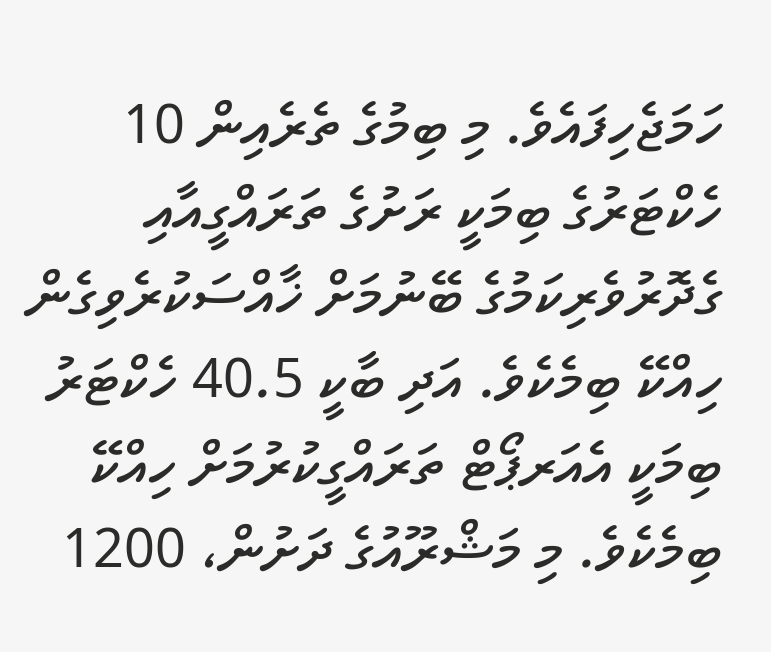ހަމަޖެހިފައެވެ. މި ބިމުގެ ތެރެއިން 10 ހެކްޓަރުގެ ބިމަކީ ރަށުގެ ތަރައްގީއާއި ގެދޮރުވެރިކަމުގެ ބޭނުމަށް ޚާއްސަކުރެވިގެން ހިއްކޭ ބިމެކެވެ. އަދި ބާކީ 40.5 ހެކްޓަރު ބިމަކީ އެއަރޕޯޓް ތަރައްގީކުރުމަށް ހިއްކޭ ބިމެކެވެ. މި މަޝްރޫއުގެ ދަށުން، 1200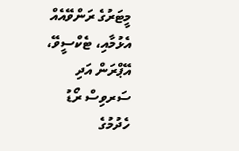މީޓަރުގެ ރަންވޭއެއް އެޅުމާއި، ޓެކްސީވޭ، އޭޕްރަން އަދި ސަރވިސް ރޯޑު ހެދުމުގެ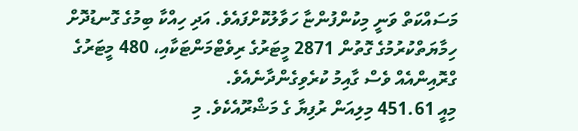މަސައްކަތް ވަނީ މިކުންފުންޏާ ހަވާލުކޮށްފައެވެ. އަދި ހިއްކާ ބިމުގެ ގޮނޑުދޮށް ހިމާޔަތްކުރުމުގެ ގޮތުން 2871 މީޓަރުގެ ރިވެޓްމަންޓަކާއި، 480 މީޓަރުގެ ގްރޮއިންއެއް ވެސް ގާއިމު ކުރެވިގެންދާނެއެވެ.
މިއީ 451.61 މިލިއަން ރުފިޔާ ގެ މަޝްރޫއެކެވެ. މި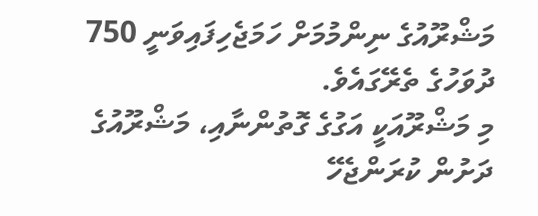މަޝްރޫއުގެ ނިންމުމަށް ހަމަޖެހިފައިވަނީ 750 ދުވަހުގެ ތެރޭގައެވެ.
މި މަޝްރޫއަކީ އަގުގެ ގޮތުންނާއި، މަޝްރޫއުގެ ދަށުން ކުރަންޖެހޭ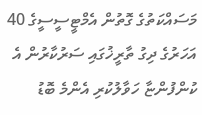މަސައްކަތުގެ ގޮތުން އެމްޓީސީސީގެ 40 އަހަރުގެ ދިގު ތާރީޚުގައި ސަރުކާރުން އެ ކުންފުންޏާ ހަވާލުކުރި އެންމެ ބޮޑު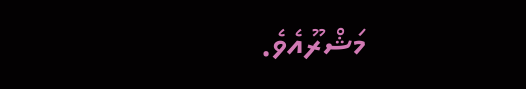މަޝްރޫއެވެ.